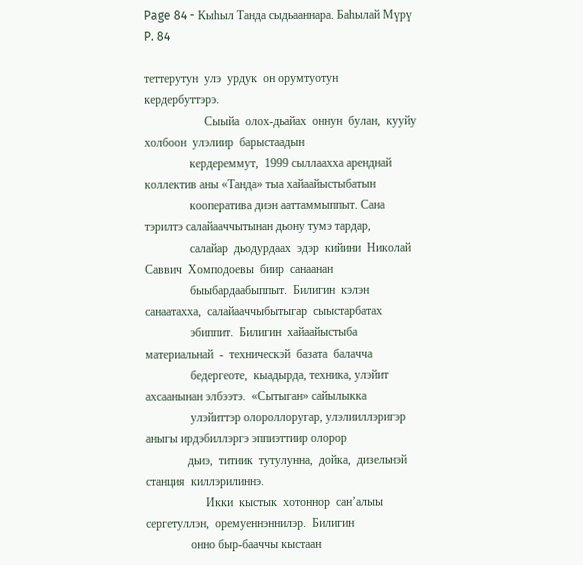Page 84 - Кыһыл Танда сыдьааннара. Баһылай Мүрү
P. 84

теттерутун  улэ  урдук  он орумтуотун  кердербуттэрэ.
                    Сыыйа  олох-дьайах  оннун  булан,  кууйу  холбоон  улэлиир  барыстаадын
               кердереммут,  1999 сыллаахха аренднай коллектив аны «Танда» тыа хайаайыстыбатын
               кооператива диэн ааттаммыппыт. Сана тэрилтэ салайааччытынан дьону тумэ тардар,
               салайар  дьодурдаах  эдэр  кийини  Николай  Саввич  Хомподоевы  биир  санаанан
               быыбардаабыппыт.  Билигин  кэлэн  санаатахха,  салайааччыбытыгар  сыыстарбатах
               эбиппит.  Билигин  хайаайыстыба  материальнай  -  техническэй  базата  балачча
               бедергеоте,  кыадырда, техника, улэйит ахсаанынан элбээтэ.  «Сытыган» сайылыкка
               улэйиттэр олороллоругар, улэлииллэригэр аныгы ирдэбиллэргэ эппиэттиир олорор
              дьиэ,  титиик  тутулунна,  дойка,  дизельнэй  станция  киллэрилиннэ.
                    Икки  кыстык  хотоннор  сан’алыы  сергетуллэн,  оремуеннэннилэр.  Билигин
               онно быр-бааччы кыстаан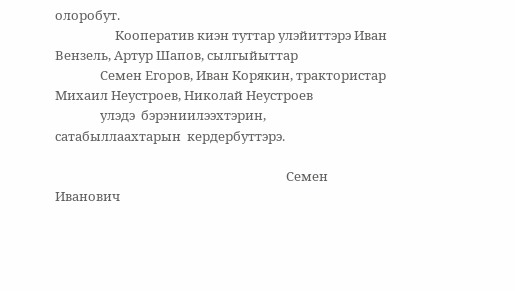олоробут.
                    Кооператив киэн туттар улэйиттэрэ Иван Вензель, Артур Шапов, сылгыйыттар
               Семен Егоров, Иван Корякин, трактористар Михаил Неустроев, Николай Неустроев
               улэдэ  бэрэниилээхтэрин,  сатабыллаахтарын  кердербуттэрэ.

                                                                             Семен Иванович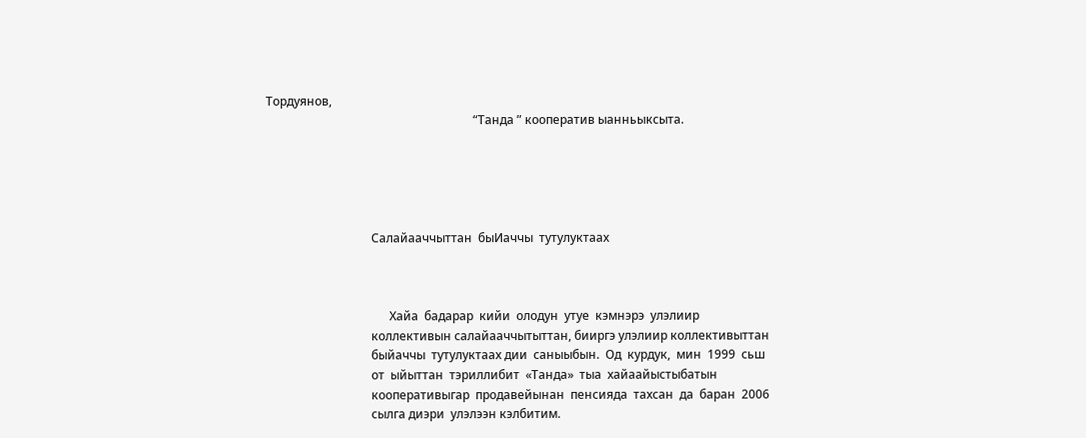Тордуянов,
                                                                     “Танда ” кооператив ыанньыксыта.





                                   Салайааччыттан  быИаччы  тутулуктаах



                                         Хайа  бадарар  кийи  олодун  утуе  кэмнэрэ  улэлиир
                                   коллективын салайааччытыттан, бииргэ улэлиир коллективыттан
                                   быйаччы  тутулуктаах дии  саныыбын.  Од  курдук,  мин  1999  сьш
                                   от  ыйыттан  тэриллибит  «Танда»  тыа  хайаайыстыбатын
                                   кооперативыгар  продавейынан  пенсияда  тахсан  да  баран  2006
                                   сылга диэри  улэлээн кэлбитим.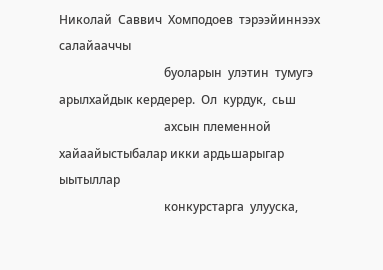Николай  Саввич  Хомподоев  тэрээйиннээх  салайааччы
                                   буоларын  улэтин  тумугэ  арылхайдык кердерер.  Ол  курдук,  сьш
                                   ахсын племенной хайаайыстыбалар икки ардьшарыгар ыытыллар
                                   конкурстарга  улууска,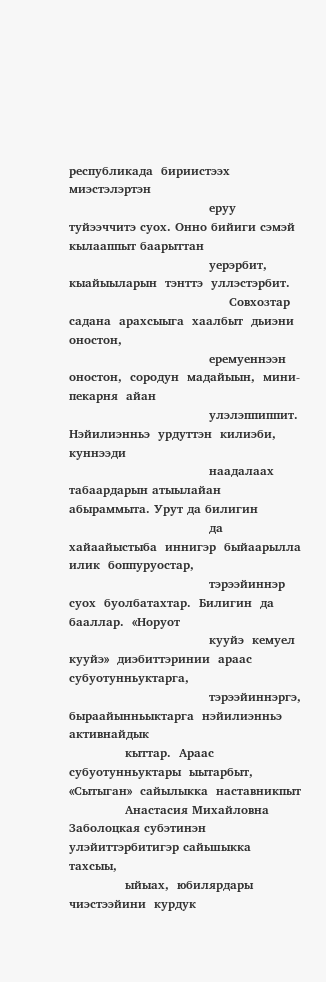республикада  бириистээх  миэстэлэртэн
                                   еруу туйээччитэ суох. Онно бийиги сэмэй кылааппыт баарыттан
                                   уерэрбит,  кыайыыларын  тэнттэ  уллэстэрбит.
                                        Совхозтар  садана  арахсыыга  хаалбыт  дьиэни  оностон,
                                   еремуеннээн  оностон,  сородун  мадайыын,  мини-пекарня  айан
                                   улэлэппиппит.  Нэйилиэнньэ  урдуттэн  килиэби,  куннээди
                                   наадалаах табаардарын атыылайан абыраммыта. Урут да билигин
                                   да  хайаайыстыба  иннигэр  быйаарылла  илик  боппуруостар,
                                   тэрээйиннэр  суох  буолбатахтар.  Билигин  да  бааллар.  «Норуот
                                   кууйэ  кемуел  кууйэ»  диэбиттэринии  араас  субуотунньуктарга,
                                   тэрээйиннэргэ,  быраайынньыктарга  нэйилиэнньэ активнайдык
              кыттар.  Араас  субуотунньуктары  ыытарбыт,  «Сытыган»  сайылыкка  наставникпыт
              Анастасия Михайловна Заболоцкая субэтинэн улэйиттэрбитигэр сайьшыкка тахсыы,
              ыйыах,  юбилярдары  чиэстээйини  курдук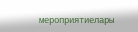мероприятиелары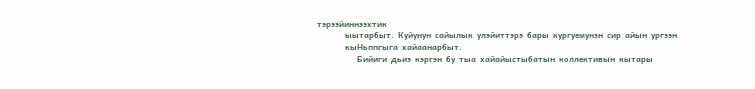тэрээйиннээхтик
              ыытарбыт.  Куйунун  сайылык  улэйиттэрэ  бары  кургуемунэн  сир  айын  ургээн
              кыНьппгыга  хайаанарбыт.
                    Бийиги  дьиэ  кэргэн  бу  тыа  хайайыстыбатын  коллективын  кытары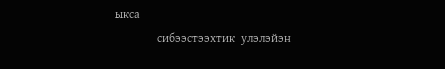ыкса
              сибээстээхтик  улэлэйэн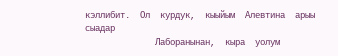кэллибит.  Ол  курдук,  кыыйым  Алевтина  арыы  сыадар
              Лаборанынан,  кыра  уолум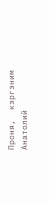Проня,  кэргэним Анатолий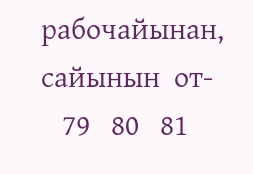рабочайынан,  сайынын  от-
   79   80   81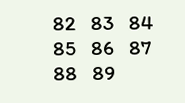82   83   84   85   86   87   88   89